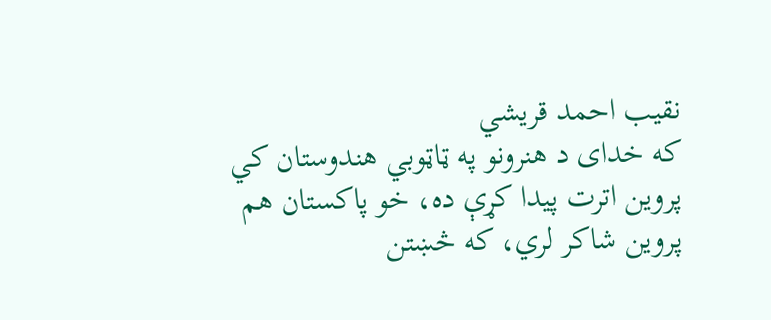نقیب احمد قریشي
که خدای د هنرونو په ټاټوبي هندوستان کي پروین اترت پیدا کړې ده، خو پاکستان هم پروین شاکر لري، که څښتن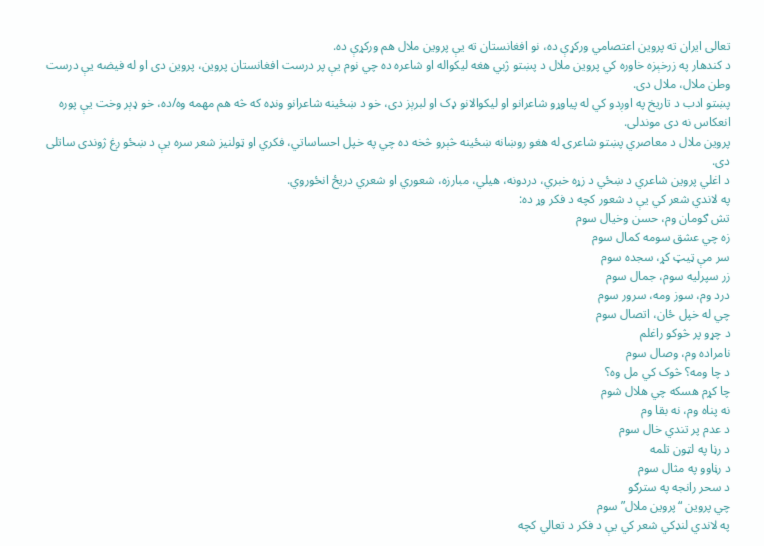تعالی ایران ته پروین اعتصامي ورکړې ده، نو افغانستان ته یې پروین ملال هم ورکړې ده.
د کندهار په زرخېزه خاوره کي پروین ملال د پښتو ژبي هغه لیکواله او شاعره ده چي نوم یې پر درست افغانستان پروین، پروین دی او له فیضه یې درست وطن ملال، ملال دی.
پښتو ادب د تاریخ په اوږدو کي له پیاوړو شاعرانو او لیکوالانو ډک او لبرېز دی، خو د ښځینه شاعرانو ونډه که څه هم مهمه وه/ده، خو ډېر وخت یې پوره انعکاس نه دی موندلی.
پروين ملال د معاصري پښتو شاعرۍ له هغو روښانه ښځینه څېرو څخه ده چي په خپل احساساتي، فکري او ټولنیز شعر سره یې د ښځو ږغ ژوندی ساتلی دی.
د اغلي پروین شاعري د ښځي د زړه خبري، دردونه، هیلي، مبارزه، شعوري او شعري دریځ انځوروي.
په لاندي شعر کي یې د شعور کچه د فکر وړ ده:
تش ګومان وم، حسن وخیال سوم
زه چي عشق سومه کمال سوم
سر مې ټیټ کړ، سجده سوم
زر سپرلیه سوم، جمال سوم
درد وم، سوز ومه، سرور سوم
چي له خپل ځان، اتصال سوم
د چړو پر څوکو راغلم
نامراده وم، وصال سوم
د چا ومه؟ څوک کي مل وه؟
چا کړم هسکه چي هلال شوم
نه پناه وم، نه بقا وم
د عدم پر تندي خال سوم
د رڼا په لټون تلمه
د رڼاوو په مثال سوم
د سحر رانجه په سترګو
چي پروین “پروین ملال” سوم
په لاندي لنډکي شعر کي یې د فکر د تعالي کچه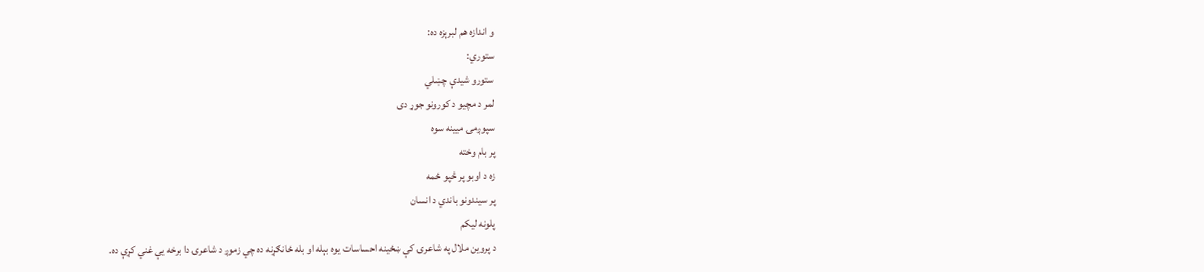و اندازه هم لبرېزه ده:
ستوري:
ستورو شیدې چښلي
لمر د مچیو د کورونو جوړ دی
سپوږمۍ میینه سوه
پر بام وخته
زه د اوبو پر څپو ځمه
پر سیندونو باندي د انسان
پلونه لیکم
د پروين ملال په شاعرۍ کې ښځینه احساسات یوه بېله او بله ځانګړنه ده چي زموږ د شاعرۍ دا برخه یې غني کړې ده.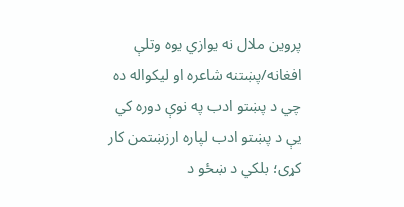پروين ملال نه یوازي یوه وتلې افغانه/پښتنه شاعره او لیکواله ده چي د پښتو ادب په نوې دوره کي یې د پښتو ادب لپاره ارزښتمن کار کړی؛ بلکي د ښځو د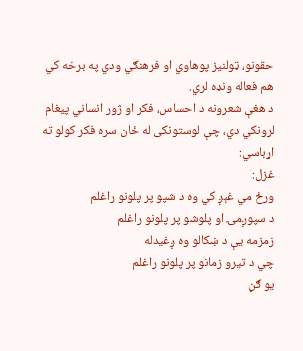حقونو، ټولنیز پوهاوي او فرهنګي ودي په برخه کي هم فعاله ونډه لري.
د هغې شعرونه د احساس، فکر او ژور انساني پیغام لرونکي دي، چې لوستونکی له ځان سره فکر کولو ته
اړباسي:
غزل:
ورځ مي غېږ کي وه د شپو پر پلونو راغلم
د سپوږمۍ او پلوشو پر پلونو راغلم
زمزمه یې د ښکالو وه ږغیدله
چي د تیرو زمانو پر پلونو راغلم
یو ګڼ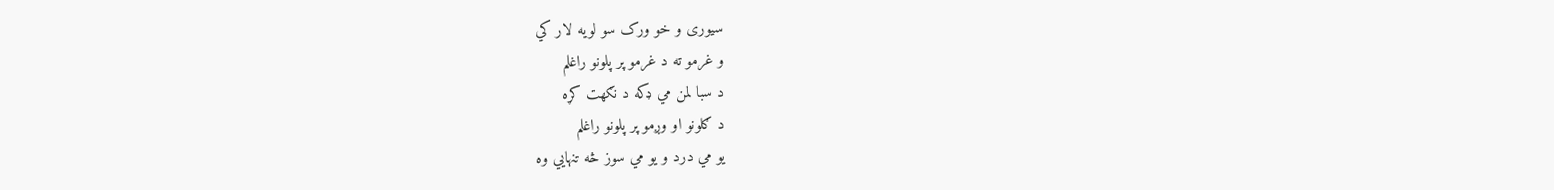سیوری و خو ورک سو لویه لار کي
و غرمو ته د غرمو پر پلونو راغلم
د سبا لمن مي ډکه د نګهت کړه
د ګلونو او وږمو پر پلونو راغلم
یو مي درد و یو مي سوز څه تنهایي وه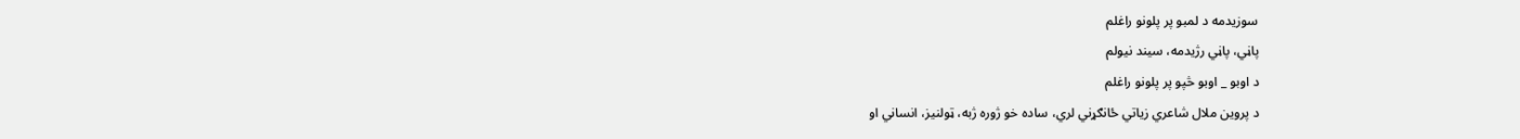سوزیدمه د لمبو پر پلونو راغلم
پاڼي، پاڼي رژیدمه، سیند نیولم
د اوبو _ اوبو څپو پر پلونو راغلم
د پروين ملال شاعري زياتي ځانګړني لري، ساده خو ژوره ژبه، ټولنیز، انساني او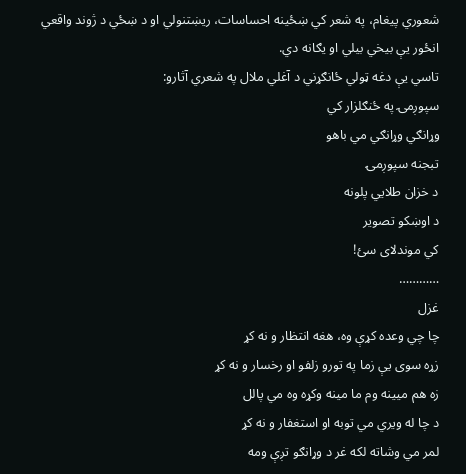شعوري پیغام، په شعر کي ښځینه احساسات، ریښتنولي او د ښځي د ژوند واقعي انځور یې بیخي بيلي او يګانه دي.
تاسي یې دغه ټولي ځانګړني د آغلي ملال په شعري آثارو:
سپوږمۍ په ځنګلزار کي
وړانګي وړانګي مي باهو
تبجنه سپوږمۍ
د خزان طلایي پلونه
د اوښکو تصویر
کي موندلای سئ!
…………
غزل
چا چي وعده کړې وه، هغه انتظار و نه کړ
زړه سوی یې زما په تورو زلفو او رخسار و نه کړ
زه هم میینه وم ما مینه وکړه وه مي پالل
د چا له ویري مي توبه او استغفار و نه کړ
لمر مي وشاته لکه غر د وړانګو تږې ومه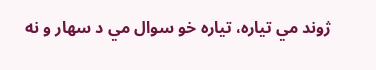ژوند مي تیاره، تیاره خو سوال مي د سهار و نه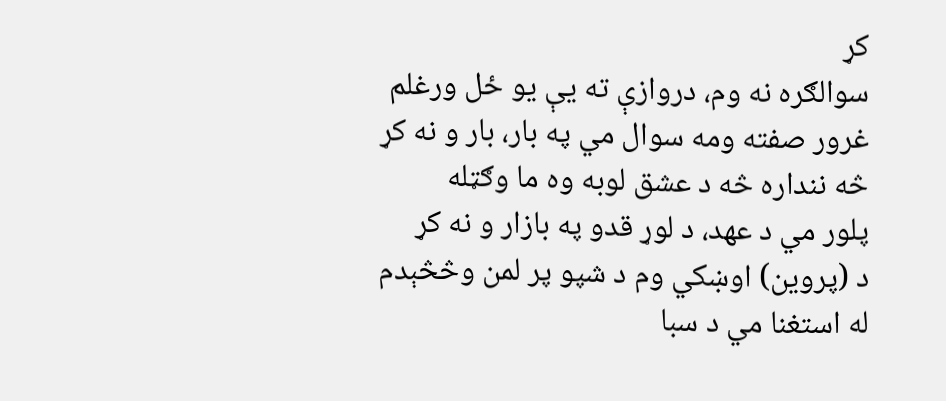کړ
سوالګره نه وم، دروازې ته یې یو ځل ورغلم
غرور صفته ومه سوال مي په بار، بار و نه کړ
څه ننداره څه د عشق لوبه وه ما وګټله
پلور مي د عهد، د لوړ قدو په بازار و نه کړ
د (پروین) اوښکي وم د شپو پر لمن وڅڅېدم
له استغنا مي د سبا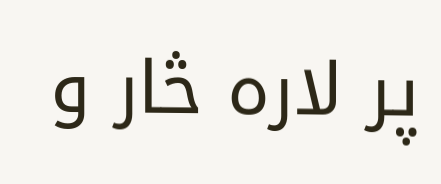پر لاره څار و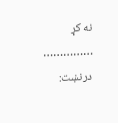نه کړ
……………
درنښت: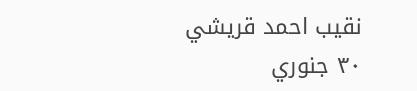نقیب احمد قریشي
٣٠ جنوري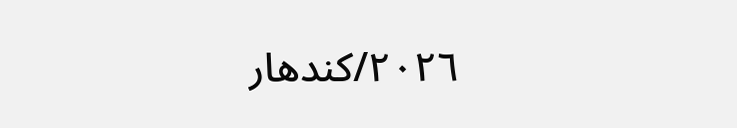٢٠٢٦/کندهار